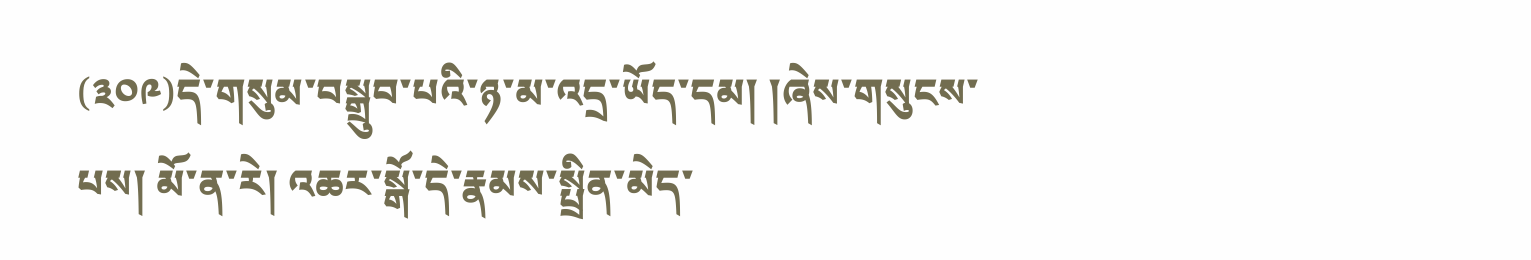(༣༠༩)དེ་གསུམ་བསྒྲུབ་པའི་ཉ་མ་འདྲ་ཡོད་དམ། །ཞེས་གསུངས་པས། མོ་ན་རེ། འཆར་སྒོ་དེ་རྣམས་སྤྲིན་མེད་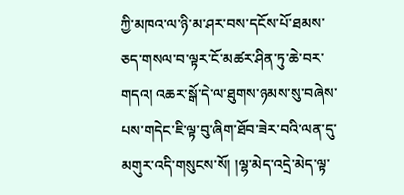ཀྱི་མཁའ་ལ་ཉི་མ་ཤར་བས་དངོས་པོ་ཐམས་ཅད་གསལ་བ་ལྟར་ངོ་མཚར་ཤིན་ཏུ་ཆེ་བར་གདའ། འཆར་སྒོ་དེ་ལ་ཐུགས་ཉམས་སུ་བཞེས་པས་གདེང་ཇི་ལྟ་བུ་ཞིག་ཐོབ་ཟེར་བའི་ལན་དུ་མགུར་འདི་གསུངས་སོ། །ལྷ་མེད་འདྲེ་མེད་ལྟ་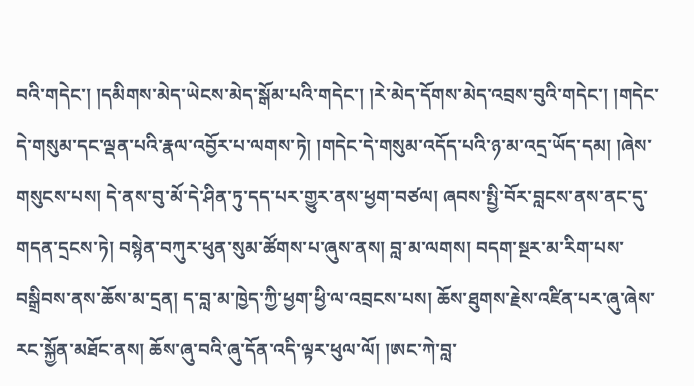བའི་གདེང་། །དམིགས་མེད་ཡེངས་མེད་སྒོམ་པའི་གདེང་། །རེ་མེད་དོགས་མེད་འབྲས་བུའི་གདེང་། །གདེང་དེ་གསུམ་དང་ལྡན་པའི་རྣལ་འབྱོར་པ་ལགས་ཏེ། །གདེང་དེ་གསུམ་འདོད་པའི་ཉ་མ་འདྲ་ཡོད་དམ། །ཞེས་གསུངས་པས། དེ་ནས་བུ་མོ་དེ་ཤིན་ཏུ་དད་པར་གྱུར་ནས་ཕྱག་བཙལ། ཞབས་སྤྱི་བོར་བླངས་ནས་ནང་དུ་གདན་དྲངས་ཏེ། བསྙེན་བཀུར་ཕུན་སུམ་ཚོགས་པ་ཞུས་ནས། བླ་མ་ལགས། བདག་སྔར་མ་རིག་པས་བསྒྲིབས་ནས་ཆོས་མ་དྲན། ད་བླ་མ་ཁྱེད་ཀྱི་ཕྱག་ཕྱི་ལ་འབྲངས་པས། ཆོས་ཐུགས་རྗེས་འཛིན་པར་ཞུ་ཞེས་རང་སྐྱོན་མཐོང་ནས། ཆོས་ཞུ་བའི་ཞུ་དོན་འདི་ལྟར་ཕུལ་ལོ། །ཨང་ཀེ་བླ་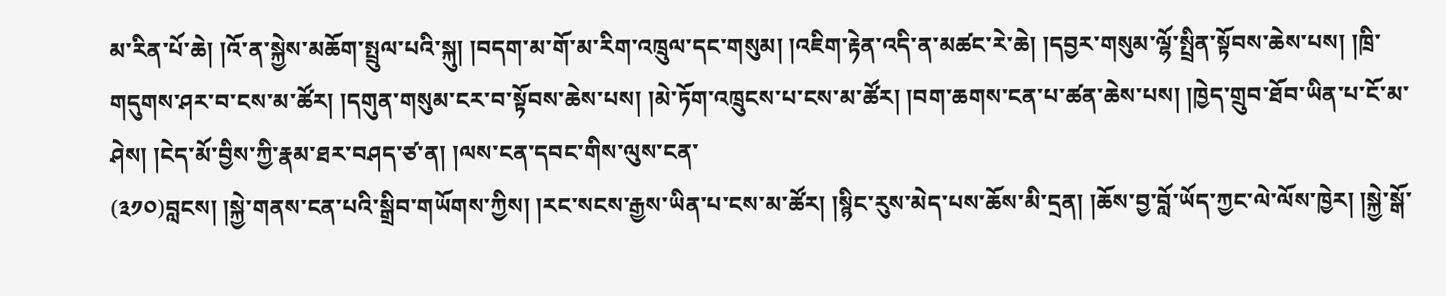མ་རིན་པོ་ཆེ། །འོ་ན་སྐྱེས་མཆོག་སྤྲུལ་པའི་སྐུ། །བདག་མ་གོ་མ་རིག་འཁྲུལ་དང་གསུམ། །འཇིག་རྟེན་འདི་ན་མཚང་རེ་ཆེ། །དབྱར་གསུམ་ལྷོ་སྤྲིན་སྟོབས་ཆེས་པས། །ཁྲི་གདུགས་ཤར་བ་ངས་མ་ཚོར། །དགུན་གསུམ་ངར་བ་སྟོབས་ཆེས་པས། །མེ་ཏོག་འཁྲུངས་པ་ངས་མ་ཚོར། །བག་ཆགས་ངན་པ་ཚན་ཆེས་པས། །ཁྱེད་གྲུབ་ཐོབ་ཡིན་པ་ངོ་མ་ཤེས། །ངེད་མོ་བྱིས་ཀྱི་རྣམ་ཐར་བཤད་ཙ་ན། །ལས་ངན་དབང་གིས་ལུས་ངན་
(༣༡༠)བླངས། །སྐྱེ་གནས་ངན་པའི་སྒྲིབ་གཡོགས་ཀྱིས། །རང་སངས་རྒྱས་ཡིན་པ་ངས་མ་ཚོར། །སྙིང་རུས་མེད་པས་ཆོས་མི་དྲན། །ཆོས་བྱ་བློ་ཡོད་ཀྱང་ལེ་ལོས་ཁྱེར། །སྐྱེ་སྒོ་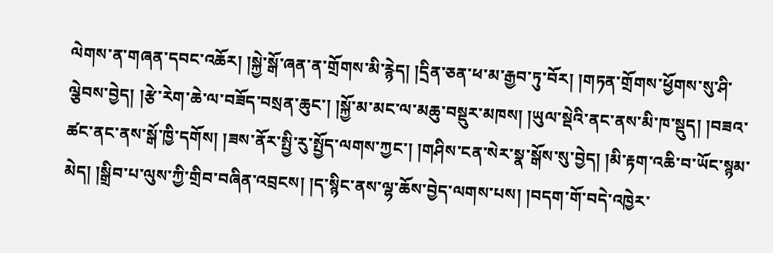ལེགས་ན་གཞན་དབང་འཆོར། །སྐྱེ་སྒོ་ཞན་ན་གྲོགས་མི་རྙེད། །དྲིན་ཅན་ཕ་མ་རྒྱབ་ཏུ་བོར། །གཏན་གྲོགས་ཕྱོགས་སུ་ཤི་ལྕེབས་བྱེད། །རྩེ་རེག་ཆེ་ལ་བཟོད་བསྲན་ཆུང་། །སྐྱོ་མ་མང་ལ་མཆུ་བསྡུར་མཁས། །ཡུལ་སྡེའི་ནང་ནས་མི་ཁ་སྡུད། །བཟའ་ཚང་ནང་ནས་སྒོ་ཁྱི་དགོས། །ཟས་ནོར་སྤྱི་རུ་སྤྱོད་ལགས་ཀྱང་། །གཤིས་ངན་སེར་སྣ་སྒོས་སུ་བྱེད། །མི་རྟག་འཆི་བ་ཡོང་སྙམ་མེད། །སྒྲིབ་པ་ལུས་ཀྱི་གྲིབ་བཞིན་འབྲངས། །ད་སྙིང་ནས་ལྷ་ཆོས་བྱེད་ལགས་པས། །བདག་གོ་བདེ་འཁྱེར་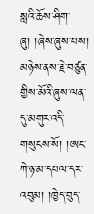སླའི་ཆོས་ཤིག་ཞུ། །ཞེས་ཞུས་པས། མཉེས་ནས་རྗེ་བཙུན་གྱིས་མོའི་ཞུས་ལན་དུ་མགུར་འདི་གསུངས་སོ། །ཨང་ཀེ་ཉ་མ་དཔལ་དར་འབུམ། །ཁྱེད་བུད་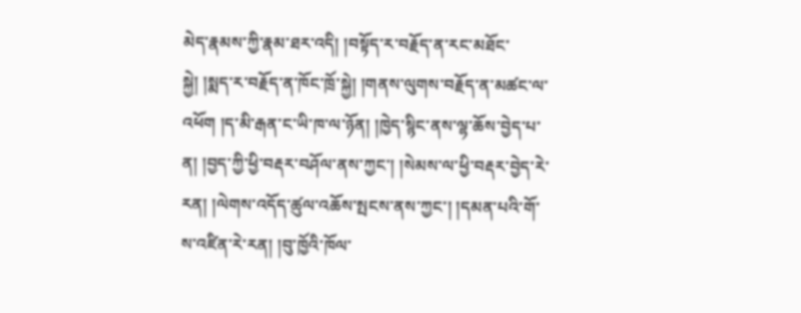མེད་རྣམས་ཀྱི་རྣམ་ཐར་འདི། །བསྟོད་ར་བརྗོད་ན་རང་མཐོང་སྐྱེ། །སྨད་ར་བརྗོད་ན་ཁོང་ཁྲོ་སྐྱེ། །གནས་ལུགས་བརྗོད་ན་མཚང་ལ་འཕོག །ད་མི་རྒན་ང་ཡི་ཁ་ལ་ཉོན། །ཁྱེད་སྙིང་ནས་ལྷ་ཆོས་བྱེད་པ་ན། །བྱད་ཀྱི་ཕྱི་བརྡར་བཤོལ་ནས་ཀྱང་། །སེམས་ལ་ཕྱི་བརྡར་བྱེད་རེ་རན། །ལེགས་འདོད་ཚུལ་འཆོས་སྤངས་ནས་ཀྱང་། །དམན་པའི་གོ་ས་འཛིན་རེ་རན། །བུ་ཁྱོའི་ཁོལ་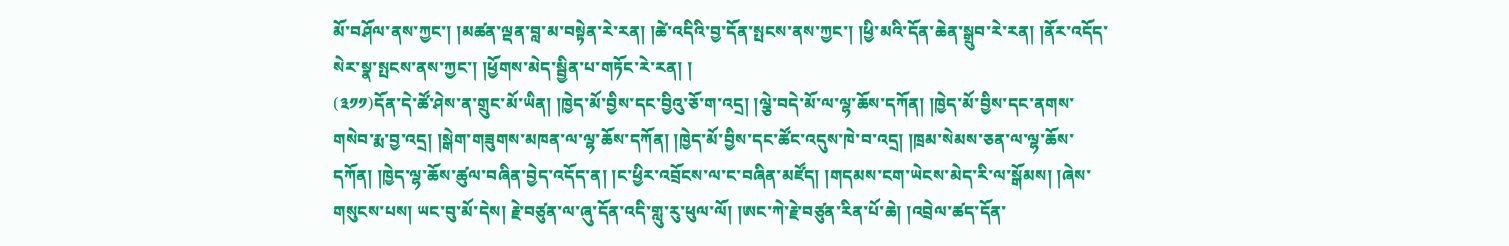མོ་བཤོལ་ནས་ཀྱང་། །མཚན་ལྡན་བླ་མ་བསྟེན་རེ་རན། །ཚེ་འདིའི་བྱ་དོན་སྤངས་ནས་ཀྱང་། །ཕྱི་མའི་དོན་ཆེན་སྒྲུབ་རེ་རན། །ནོར་འདོད་སེར་སྣ་སྤངས་ནས་ཀྱང་། །ཕྱོགས་མེད་སྦྱིན་པ་གཏོང་རེ་རན། །
(༣༡༡)དོན་དེ་ཚོ་ཤེས་ན་གྲུང་མོ་ཡིན། །ཁྱེད་མོ་བྱིས་དང་བྱིའུ་ཅོ་ག་འདྲ། །ལྕེ་བདེ་མོ་ལ་ལྷ་ཆོས་དཀོན། །ཁྱེད་མོ་བྱིས་དང་ནགས་གསེབ་རྨ་བྱ་འདྲ། །སྒེག་གཟུགས་མཁན་ལ་ལྷ་ཆོས་དཀོན། །ཁྱེད་མོ་བྱིས་དང་ཚོང་འདུས་ཁེ་བ་འདྲ། །ཁྲམ་སེམས་ཅན་ལ་ལྷ་ཆོས་དཀོན། །ཁྱེད་ལྷ་ཆོས་ཚུལ་བཞིན་བྱེད་འདོད་ན། །ང་ཕྱིར་འབྲོངས་ལ་ང་བཞིན་མཛོད། །གདམས་ངག་ཡེངས་མེད་རི་ལ་སྒོམས། །ཞེས་གསུངས་པས། ཡང་བུ་མོ་དེས། རྗེ་བཙུན་ལ་ཞུ་དོན་འདི་གླུ་རུ་ཕུལ་ལོ། །ཨང་ཀེ་རྗེ་བཙུན་རིན་པོ་ཆེ། །འབྲེལ་ཚད་དོན་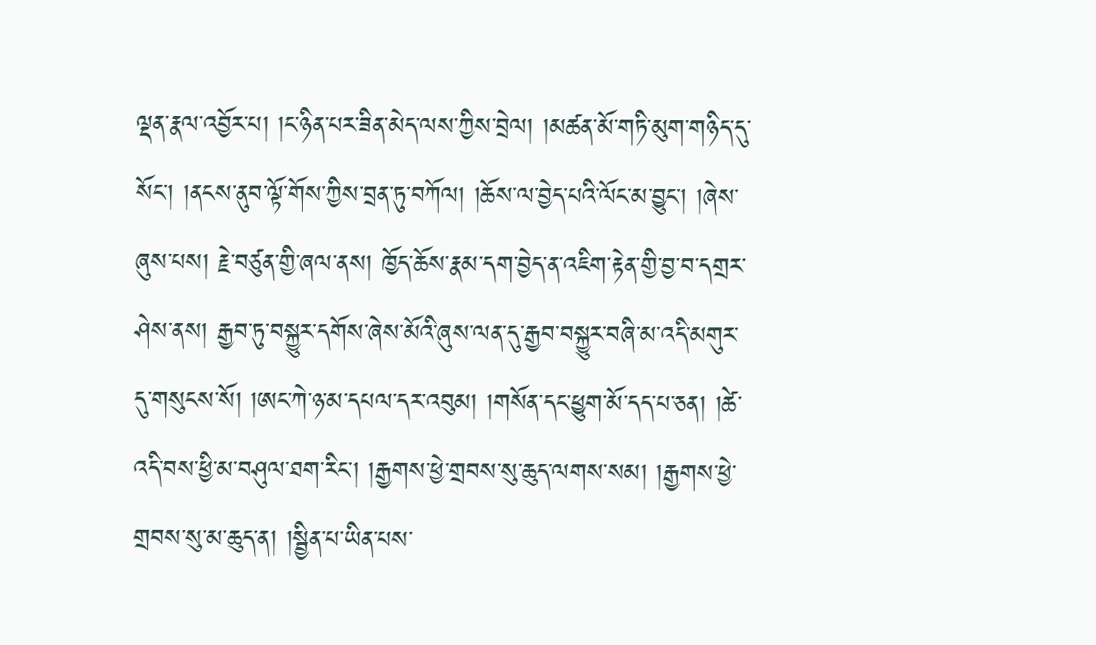ལྡན་རྣལ་འབྱོར་པ། །ང་ཉིན་པར་ཟིན་མེད་ལས་ཀྱིས་བྲེལ། །མཚན་མོ་གཏི་མུག་གཉིད་དུ་སོང་། །ནངས་ནུབ་ལྟོ་གོས་ཀྱིས་བྲན་ཏུ་བཀོལ། །ཆོས་ལ་བྱེད་པའི་ལོང་མ་བྱུང་། །ཞེས་ཞུས་པས། རྗེ་བཙུན་གྱི་ཞལ་ནས། ཁྱོད་ཆོས་རྣམ་དག་བྱེད་ན་འཇིག་རྟེན་གྱི་བྱ་བ་དགྲར་ཤེས་ནས། རྒྱབ་ཏུ་བསྐྱུར་དགོས་ཞེས་མོའི་ཞུས་ལན་དུ་རྒྱབ་བསྐྱུར་བཞི་མ་འདི་མགུར་དུ་གསུངས་སོ། །ཨང་ཀེ་ཉ་མ་དཔལ་དར་འབུམ། །གསོན་དང་ཕྱུག་མོ་དད་པ་ཅན། །ཚེ་འདི་བས་ཕྱི་མ་བཤུལ་ཐག་རིང་། །རྒྱགས་ཕྱེ་གྲབས་སུ་ཆུད་ལགས་སམ། །རྒྱགས་ཕྱེ་གྲབས་སུ་མ་ཆུད་ན། །སྦྱིན་པ་ཡིན་པས་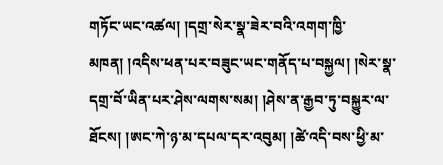གཏོང་ཡང་འཚལ། །དགྲ་སེར་སྣ་ཟེར་བའི་འགག་ཁྱི་མཁན། །འདིས་ཕན་པར་བཟུང་ཡང་གནོད་པ་བསྐྱལ། །སེར་སྣ་དགྲ་བོ་ཡིན་པར་ཤེས་ལགས་སམ། །ཤེས་ན་རྒྱབ་ཏུ་བསྐྱུར་ལ་ཐོངས། །ཨང་ཀེ་ཉ་མ་དཔལ་དར་འབུམ། །ཚེ་འདི་བས་ཕྱི་མ་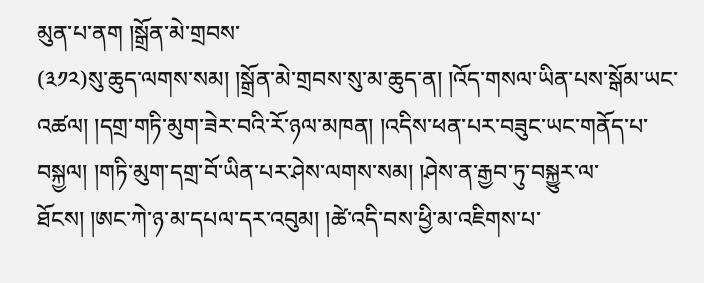མུན་པ་ནག །སྒྲོན་མེ་གྲབས་
(༣༡༢)སུ་ཆུད་ལགས་སམ། །སྒྲོན་མེ་གྲབས་སུ་མ་ཆུད་ན། །འོད་གསལ་ཡིན་པས་སྒོམ་ཡང་འཚལ། །དགྲ་གཏི་མུག་ཟེར་བའི་རོ་ཉལ་མཁན། །འདིས་ཕན་པར་བཟུང་ཡང་གནོད་པ་བསྐྱལ། །གཏི་མུག་དགྲ་བོ་ཡིན་པར་ཤེས་ལགས་སམ། །ཤེས་ན་རྒྱབ་ཏུ་བསྐྱུར་ལ་ཐོངས། །ཨང་ཀེ་ཉ་མ་དཔལ་དར་འབུམ། །ཚེ་འདི་བས་ཕྱི་མ་འཇིགས་པ་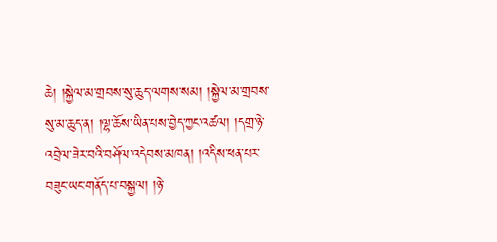ཆེ། །སྐྱེལ་མ་གྲབས་སུ་ཆུད་ལགས་སམ། །སྐྱེལ་མ་གྲབས་སུ་མ་ཆུད་ན། །ལྷ་ཆོས་ཡིན་པས་བྱེད་ཀྱང་འཚལ། །དགྲ་ཉེ་འབྲེལ་ཟེར་བའི་བཤོལ་འདེབས་མཁན། །འདིས་ཕན་པར་བཟུང་ཡང་གནོད་པ་བསྐྱལ། །ཉེ་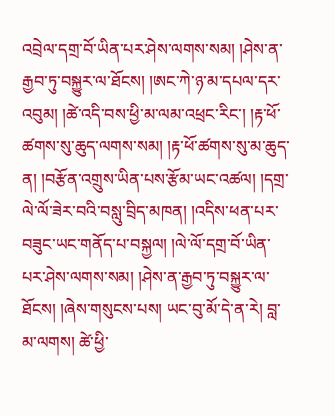འབྲེལ་དགྲ་བོ་ཡིན་པར་ཤེས་ལགས་སམ། །ཤེས་ན་རྒྱབ་ཏུ་བསྐྱུར་ལ་ཐོངས། །ཨང་ཀེ་ཉ་མ་དཔལ་དར་འབུམ། །ཚེ་འདི་བས་ཕྱི་མ་ལམ་འཕྲང་རིང་། །རྟ་ཕོ་ཚགས་སུ་ཆུད་ལགས་སམ། །རྟ་ཕོ་ཚགས་སུ་མ་ཆུད་ན། །བརྩོན་འགྲུས་ཡིན་པས་རྩོམ་ཡང་འཚལ། །དགྲ་ལེ་ལོ་ཟེར་བའི་བསླུ་བྲིད་མཁན། །འདིས་ཕན་པར་བཟུང་ཡང་གནོད་པ་བསྐྱལ། །ལེ་ལོ་དགྲ་བོ་ཡིན་པར་ཤེས་ལགས་སམ། །ཤེས་ན་རྒྱབ་ཏུ་བསྐྱུར་ལ་ཐོངས། །ཞེས་གསུངས་པས། ཡང་བུ་མོ་དེ་ན་རེ། བླ་མ་ལགས། ཚེ་ཕྱི་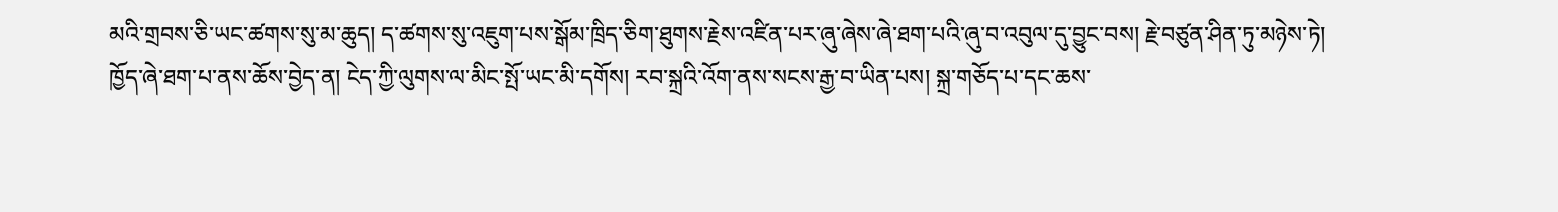མའི་གྲབས་ཅི་ཡང་ཚགས་སུ་མ་ཆུད། ད་ཚགས་སུ་འཇུག་པས་སྒོམ་ཁྲིད་ཅིག་ཐུགས་རྗེས་འཛིན་པར་ཞུ་ཞེས་ཞེ་ཐག་པའི་ཞུ་བ་འབུལ་དུ་བྱུང་བས། རྗེ་བཙུན་ཤིན་ཏུ་མཉེས་ཏེ། ཁྱོད་ཞེ་ཐག་པ་ནས་ཆོས་བྱེད་ན། ངེད་ཀྱི་ལུགས་ལ་མིང་སྤོ་ཡང་མི་དགོས། རབ་སྐྲའི་འོག་ནས་སངས་རྒྱ་བ་ཡིན་པས། སྐྲ་གཅོད་པ་དང་ཆས་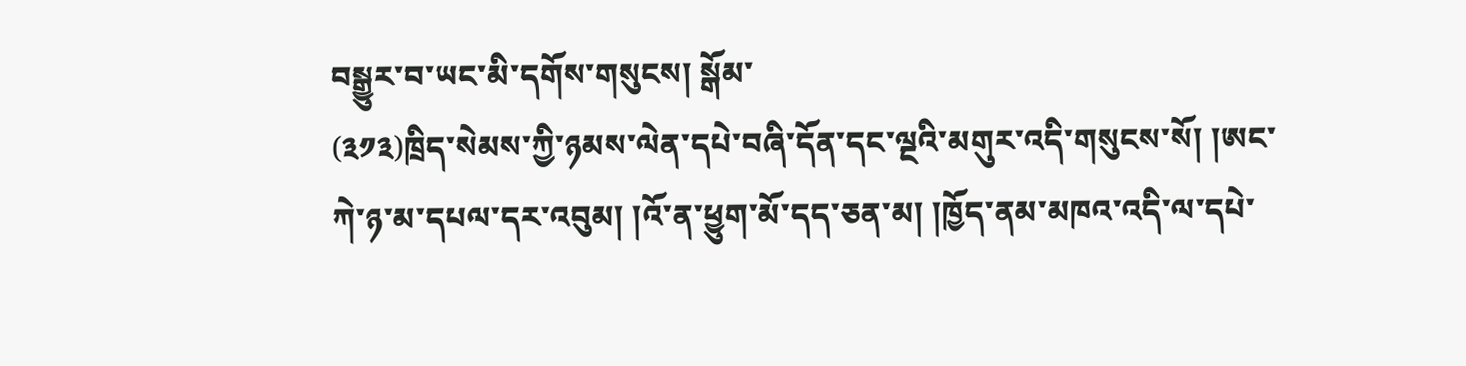བསྒྱུར་བ་ཡང་མི་དགོས་གསུངས། སྒོམ་
(༣༡༣)ཁྲིད་སེམས་ཀྱི་ཉམས་ལེན་དཔེ་བཞི་དོན་དང་ལྔའི་མགུར་འདི་གསུངས་སོ། །ཨང་ཀེ་ཉ་མ་དཔལ་དར་འབུམ། །འོ་ན་ཕྱུག་མོ་དད་ཅན་མ། །ཁྱོད་ནམ་མཁའ་འདི་ལ་དཔེ་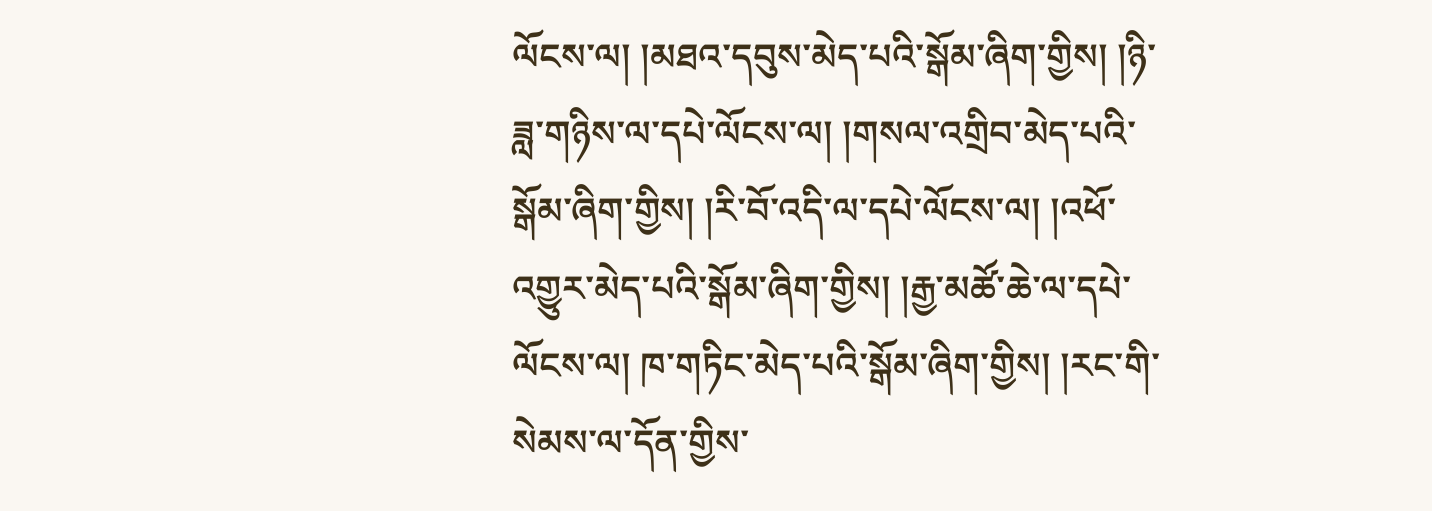ལོངས་ལ། །མཐའ་དབུས་མེད་པའི་སྒོམ་ཞིག་གྱིས། །ཉི་ཟླ་གཉིས་ལ་དཔེ་ལོངས་ལ། །གསལ་འགྲིབ་མེད་པའི་སྒོམ་ཞིག་གྱིས། །རི་བོ་འདི་ལ་དཔེ་ལོངས་ལ། །འཕོ་འགྱུར་མེད་པའི་སྒོམ་ཞིག་གྱིས། །རྒྱ་མཚོ་ཆེ་ལ་དཔེ་ལོངས་ལ། ཁ་གཏིང་མེད་པའི་སྒོམ་ཞིག་གྱིས། །རང་གི་སེམས་ལ་དོན་གྱིས་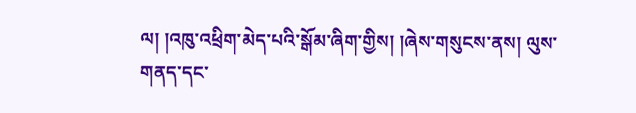ལ། །འཁུ་འཕྲིག་མེད་པའི་སྒོམ་ཞིག་གྱིས། །ཞེས་གསུངས་ནས། ལུས་གནད་དང་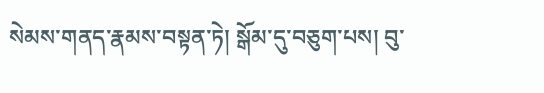སེམས་གནད་རྣམས་བསྟན་ཏེ། སྒོམ་དུ་བཅུག་པས། བུ་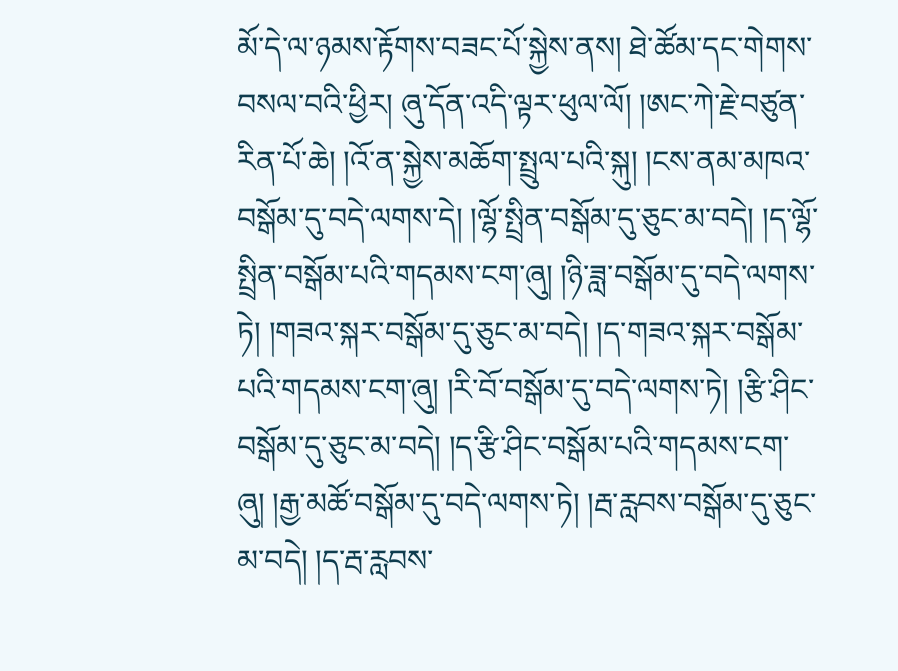མོ་དེ་ལ་ཉམས་རྟོགས་བཟང་པོ་སྐྱེས་ནས། ཐེ་ཚོམ་དང་གེགས་བསལ་བའི་ཕྱིར། ཞུ་དོན་འདི་ལྟར་ཕུལ་ལོ། །ཨང་ཀེ་རྗེ་བཙུན་རིན་པོ་ཆེ། །འོ་ན་སྐྱེས་མཆོག་སྤྲུལ་པའི་སྐུ། །ངས་ནམ་མཁའ་བསྒོམ་དུ་བདེ་ལགས་དེ། །ལྷོ་སྤྲིན་བསྒོམ་དུ་ཅུང་མ་བདེ། །ད་ལྷོ་སྤྲིན་བསྒོམ་པའི་གདམས་ངག་ཞུ། །ཉི་ཟླ་བསྒོམ་དུ་བདེ་ལགས་ཏེ། །གཟའ་སྐར་བསྒོམ་དུ་ཅུང་མ་བདེ། །ད་གཟའ་སྐར་བསྒོམ་པའི་གདམས་ངག་ཞུ། །རི་བོ་བསྒོམ་དུ་བདེ་ལགས་ཏེ། །རྩི་ཤིང་བསྒོམ་དུ་ཅུང་མ་བདེ། །ད་རྩི་ཤིང་བསྒོམ་པའི་གདམས་ངག་ཞུ། །རྒྱ་མཚོ་བསྒོམ་དུ་བདེ་ལགས་ཏེ། །རྦ་རླབས་བསྒོམ་དུ་ཅུང་མ་བདེ། །ད་རྦ་རླབས་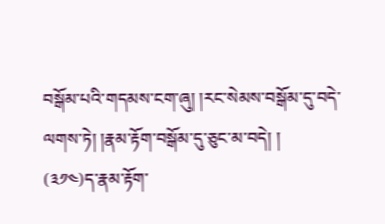བསྒོམ་པའི་གདམས་ངག་ཞུ། །རང་སེམས་བསྒོམ་དུ་བདེ་ལགས་ཏེ། །རྣམ་རྟོག་བསྒོམ་དུ་ཅུང་མ་བདེ། །
(༣༡༤)ད་རྣམ་རྟོག་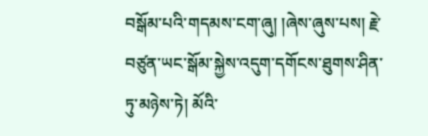བསྒོམ་པའི་གདམས་ངག་ཞུ། །ཞེས་ཞུས་པས། རྗེ་བཙུན་ཡང་སྒོམ་སྐྱེས་འདུག་དགོངས་ཐུགས་ཤིན་ཏུ་མཉེས་ཏེ། མོའི་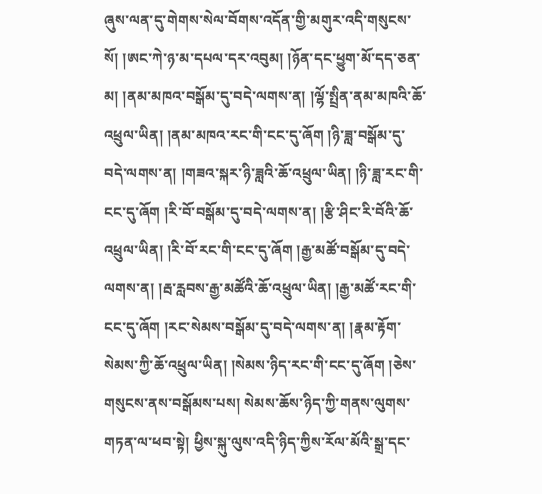ཞུས་ལན་དུ་གེགས་སེལ་བོགས་འདོན་གྱི་མགུར་འདི་གསུངས་སོ། །ཨང་ཀེ་ཉ་མ་དཔལ་དར་འབུམ། །ཉོན་དང་ཕྱུག་མོ་དད་ཅན་མ། །ནམ་མཁའ་བསྒོམ་དུ་བདེ་ལགས་ན། །ལྷོ་སྤྲིན་ནམ་མཁའི་ཆོ་འཕྲུལ་ཡིན། །ནམ་མཁའ་རང་གི་ངང་དུ་ཞོག །ཉི་ཟླ་བསྒོམ་དུ་བདེ་ལགས་ན། །གཟའ་སྐར་ཉི་ཟླའི་ཆོ་འཕྲུལ་ཡིན། །ཉི་ཟླ་རང་གི་ངང་དུ་ཞོག །རི་བོ་བསྒོམ་དུ་བདེ་ལགས་ན། །རྩི་ཤིང་རི་བོའི་ཆོ་འཕྲུལ་ཡིན། །རི་བོ་རང་གི་ངང་དུ་ཞོག །རྒྱ་མཚོ་བསྒོམ་དུ་བདེ་ལགས་ན། །རྦ་རླབས་རྒྱ་མཚོའི་ཆོ་འཕྲུལ་ཡིན། །རྒྱ་མཚོ་རང་གི་ངང་དུ་ཞོག །རང་སེམས་བསྒོམ་དུ་བདེ་ལགས་ན། །རྣམ་རྟོག་སེམས་ཀྱི་ཆོ་འཕྲུལ་ཡིན། །སེམས་ཉིད་རང་གི་ངང་དུ་ཞོག །ཅེས་གསུངས་ནས་བསྒོམས་པས། སེམས་ཆོས་ཉིད་ཀྱི་གནས་ལུགས་གཏན་ལ་ཕབ་སྟེ། ཕྱིས་སྐུ་ལུས་འདི་ཉིད་ཀྱིས་རོལ་མོའི་སྒྲ་དང་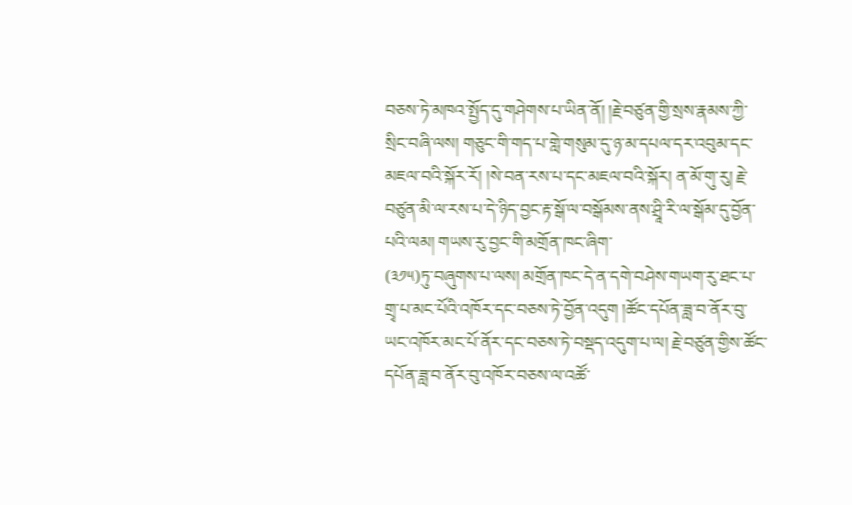བཅས་ཏེ་མཁའ་སྤྱོད་དུ་གཤེགས་པ་ཡིན་ནོ། །རྗེ་བཙུན་གྱི་སྲས་རྣམས་ཀྱི་སྲིང་བཞི་ལས། གཅུང་གི་གད་པ་གླེ་གསུམ་དུ་ཉ་མ་དཔལ་དར་འབུམ་དང་མཇལ་བའི་སྐོར་རོ། །སེ་བན་རས་པ་དང་མཇལ་བའི་སྐོར། ན་མོ་གུ་རུ། རྗེ་བཙུན་མི་ལ་རས་པ་དེ་ཉིད་བྱང་རྟ་སྒོ་ལ་བསྒོམས་ནས་ཤྲཱི་རི་ལ་སྒོམ་དུ་བྱོན་པའི་ལམ། གཡས་རུ་བྱང་གི་མགྲོན་ཁང་ཞིག་
(༣༡༥)ཏུ་བཞུགས་པ་ལས། མགྲོན་ཁང་དེ་ན་དགེ་བཤེས་གཡག་རུ་ཐང་པ་གྲྭ་པ་མང་པོའི་འཁོར་དང་བཅས་ཏེ་བྱོན་འདུག །ཚོང་དཔོན་ཟླ་བ་ནོར་བུ་ཡང་འཁོར་མང་པོ་ནོར་དང་བཅས་ཏེ་བསྡད་འདུག་པ་ལ། རྗེ་བཙུན་གྱིས་ཚོང་དཔོན་ཟླ་བ་ནོར་བུ་འཁོར་བཅས་ལ་འཚོ་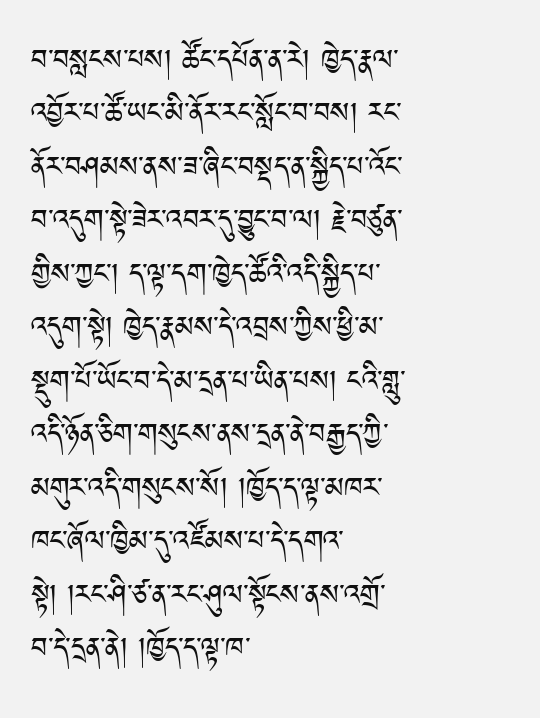བ་བསླངས་པས། ཚོང་དཔོན་ན་རེ། ཁྱེད་རྣལ་འབྱོར་པ་ཚོ་ཡང་མི་ནོར་རང་སློང་བ་བས། རང་ནོར་བཤམས་ནས་ཟ་ཞིང་བསྡད་ན་སྐྱིད་པ་འོང་བ་འདུག་སྟེ་ཟེར་འབར་དུ་བྱུང་བ་ལ། རྗེ་བཙུན་གྱིས་ཀྱང་། ད་ལྟ་དག་ཁྱེད་ཚོའི་འདི་སྐྱིད་པ་འདུག་སྟེ། ཁྱེད་རྣམས་དེ་འབྲས་ཀྱིས་ཕྱི་མ་སྡུག་པོ་ཡོང་བ་དེ་མ་དྲན་པ་ཡིན་པས། ངའི་གླུ་འདི་ཉོན་ཅིག་གསུངས་ནས་དྲན་ནེ་བརྒྱད་ཀྱི་མགུར་འདི་གསུངས་སོ། །ཁྱོད་ད་ལྟ་མཁར་ཁང་ཞོལ་ཁྱིམ་དུ་འཛོམས་པ་དེ་དགའ་སྟེ། །རང་ཤི་ཙ་ན་རང་ཤུལ་སྟོངས་ནས་འགྲོ་བ་དེ་དྲན་ནེ། །ཁྱོད་ད་ལྟ་ཁ་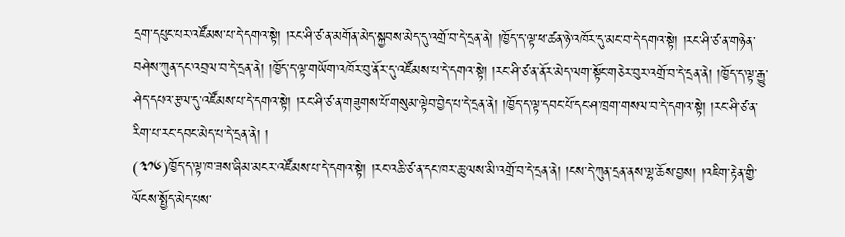དྲག་དཔུང་པར་འཛོམས་པ་དེ་དགའ་སྟེ། །རང་ཤི་ཙ་ན་མགོན་མེད་སྐྱབས་མེད་དུ་འགྲོ་བ་དེ་དྲན་ནེ། །ཁྱོད་ད་ལྟ་ཕ་ཚན་ཉེ་འཁོར་དུ་མང་བ་དེ་དགའ་སྟེ། །རང་ཤི་ཙ་ན་གཉེན་བཤེས་ཀུན་དང་འབྲལ་བ་དེ་དྲན་ནེ། །ཁྱོད་ད་ལྟ་གཡོག་འཁོར་བུ་ནོར་དུ་འཛོམས་པ་དེ་དགའ་སྟེ། །རང་ཤི་ཙ་ན་ནོར་མེད་ལག་སྟོང་གཅེར་བུར་འགྲོ་བ་དེ་དྲན་ནེ། །ཁྱོད་ད་ལྟ་རྒྱུ་ཤེད་དཔའ་རྩལ་དུ་འཛོམས་པ་དེ་དགའ་སྟེ། །རང་ཤི་ཙ་ན་གཟུགས་པོ་གསུམ་ལྟེབ་བྱེད་པ་དེ་དྲན་ནེ། །ཁྱོད་ད་ལྟ་དབང་པོ་དང་ཤ་ཁྲག་གསལ་བ་དེ་དགའ་སྟེ། །རང་ཤི་ཙ་ན་རིག་པ་རང་དབང་མེད་པ་དེ་དྲན་ནེ། །
(༣༡༦)ཁྱོད་ད་ལྟ་ཁ་ཟས་ཞིམ་མངར་འཛོམས་པ་དེ་དགའ་སྟེ། །རང་འཆི་ཙ་ན་དང་ཁར་ཆུ་ལས་མི་འགྲོ་བ་དེ་དྲན་ནེ། །ངས་དེ་ཀུན་དྲན་ནས་ལྷ་ཆོས་བྱས། །འཇིག་རྟེན་གྱི་ལོངས་སྤྱོད་མེད་པས་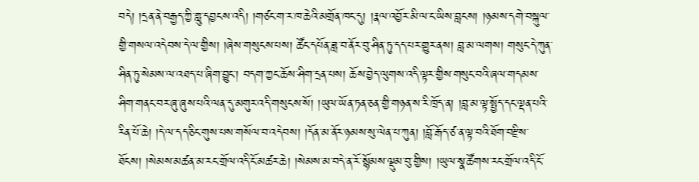བདེ། །དྲན་ནེ་བརྒྱད་ཀྱི་གླུ་དབྱངས་འདི། །གཙང་ག་ར་ཁ་ཆེའི་མགྲོན་ཁང་དུ། །རྣལ་འབྱོར་མི་ལ་ང་ཡིས་བླངས། །ཉམས་དགེ་བསྐུལ་གྱི་གསལ་འདེབས་དེ་ལ་གྱིས། །ཞེས་གསུངས་པས། ཚོང་དཔོན་ཟླ་བ་ནོར་བུ་ཤིན་ཏུ་དད་པར་གྱུར་ནས། བླ་མ་ལགས། གསུང་དེ་ཀུན་ཤིན་ཏུ་སེམས་ལ་འཐད་པ་ཞིག་བྱུང་། བདག་ཀྱང་ཆོས་ཤིག་དྲན་པས། ཆོས་བྱེད་ལུགས་འདི་ལྟར་གྱིས་གསུང་བའི་ཞལ་གདམས་ཤིག་གནང་བར་ཞུ་ཞུས་པའི་ལན་དུ་མགུར་འདི་གསུངས་སོ། །ཡུལ་ཡོན་ཏན་ཅན་གྱི་གཉན་ས་རི་ཁྲོད་ན། །བླ་མ་ལྟ་སྤྱོད་དང་ལྡན་པའི་རིན་པོ་ཆེ། །དེ་ལ་དད་ཅིང་གུས་པས་གསོལ་བ་འདེབས། །དོན་མ་ནོར་ཉམས་སུ་ལེན་པ་ཀུན། །བློ་རྒོད་ཙ་ན་ལྟ་བའི་ཐོག་བརྫིས་ཐོངས། །སེམས་མཚན་མ་རང་གྲོལ་འདི་ངོ་མཚར་ཆེ། །སེམས་མ་བདེ་ན་རོ་སྙོམས་ལྡུམ་བུ་གྱིས། །ཡུལ་སྣ་ཚོགས་རང་གྲོལ་འདི་ངོ་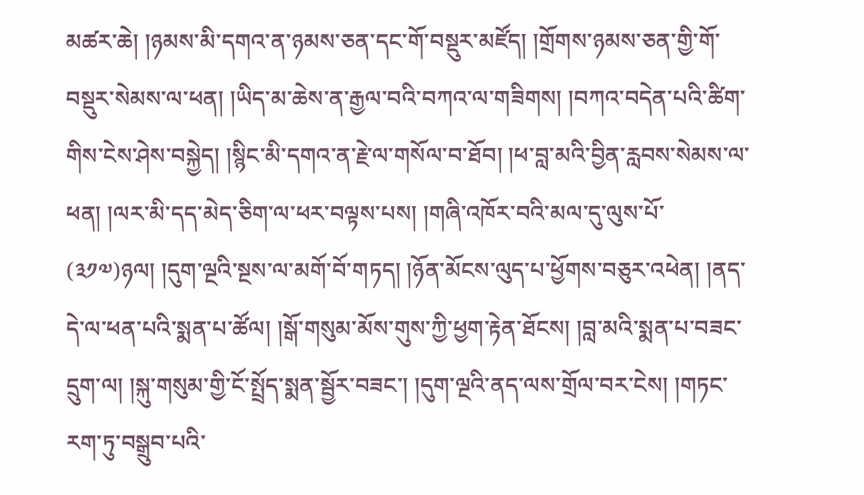མཚར་ཆེ། །ཉམས་མི་དགའ་ན་ཉམས་ཅན་དང་གོ་བསྡུར་མཛོད། །གྲོགས་ཉམས་ཅན་གྱི་གོ་བསྡུར་སེམས་ལ་ཕན། །ཡིད་མ་ཆེས་ན་རྒྱལ་བའི་བཀའ་ལ་གཟིགས། །བཀའ་བདེན་པའི་ཚིག་གིས་ངེས་ཤེས་བསྐྱེད། །སྙིང་མི་དགའ་ན་རྗེ་ལ་གསོལ་བ་ཐོབ། །ཕ་བླ་མའི་བྱིན་རླབས་སེམས་ལ་ཕན། །ལར་མི་དད་མེད་ཅིག་ལ་ཕར་བལྟས་པས། །གཞི་འཁོར་བའི་མལ་དུ་ལུས་པོ་
(༣༡༧)ཉལ། །དུག་ལྔའི་སྔས་ལ་མགོ་བོ་གཏད། །ཉོན་མོངས་ལུད་པ་ཕྱོགས་བཅུར་འཕེན། །ནད་དེ་ལ་ཕན་པའི་སྨན་པ་ཚོལ། །སྒོ་གསུམ་མོས་གུས་ཀྱི་ཕྱག་རྟེན་ཐོངས། །བླ་མའི་སྨན་པ་བཟང་དྲུག་ལ། །སྐུ་གསུམ་གྱི་ངོ་སྤྲོད་སྨན་སྦྱོར་བཟང་། །དུག་ལྔའི་ནད་ལས་གྲོལ་བར་ངེས། །གཏང་རག་ཏུ་བསྒྲུབ་པའི་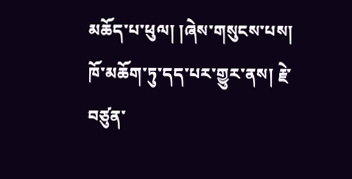མཆོད་པ་ཕུལ། །ཞེས་གསུངས་པས། ཁོ་མཆོག་ཏུ་དད་པར་གྱུར་ནས། རྗེ་བཙུན་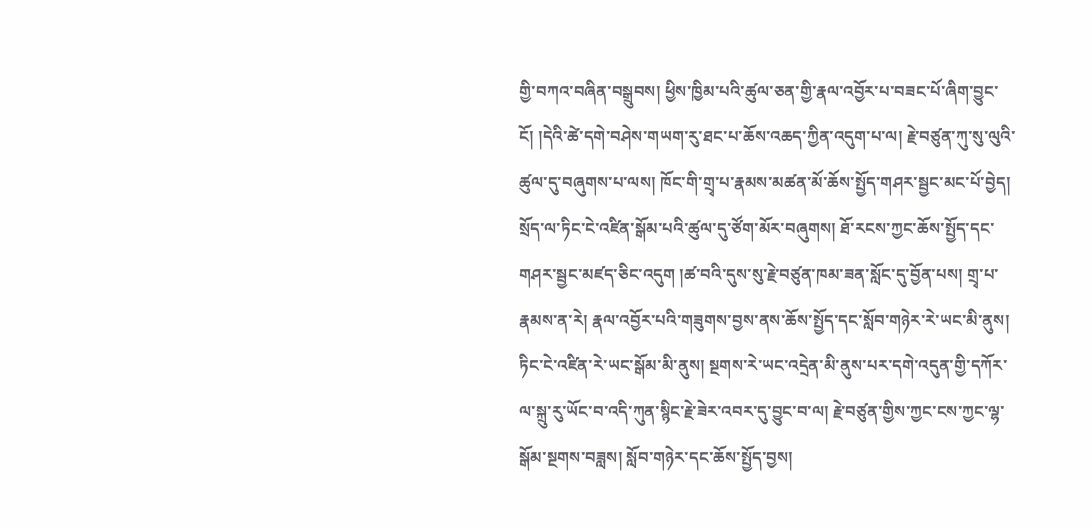གྱི་བཀའ་བཞིན་བསྒྲུབས། ཕྱིས་ཁྱིམ་པའི་ཚུལ་ཅན་གྱི་རྣལ་འབྱོར་པ་བཟང་པོ་ཞིག་བྱུང་ངོ། །དེའི་ཚེ་དགེ་བཤེས་གཡག་རུ་ཐང་པ་ཆོས་འཆད་ཀྱིན་འདུག་པ་ལ། རྗེ་བཙུན་ཀུ་སུ་ལུའི་ཚུལ་དུ་བཞུགས་པ་ལས། ཁོང་གི་གྲྭ་པ་རྣམས་མཚན་མོ་ཆོས་སྤྱོད་གཤར་སྦྱང་མང་པོ་བྱེད། སྲོད་ལ་ཏིང་ངེ་འཛིན་སྒོམ་པའི་ཚུལ་དུ་ཙོག་མོར་བཞུགས། ཐོ་རངས་ཀྱང་ཆོས་སྤྱོད་དང་གཤར་སྦྱང་མཛད་ཅིང་འདུག །ཚ་བའི་དུས་སུ་རྗེ་བཙུན་ཁམ་ཟན་སློང་དུ་བྱོན་པས། གྲྭ་པ་རྣམས་ན་རེ། རྣལ་འབྱོར་པའི་གཟུགས་བྱས་ནས་ཆོས་སྤྱོད་དང་སློབ་གཉེར་རེ་ཡང་མི་ནུས། ཏིང་ངེ་འཛིན་རེ་ཡང་སྒོམ་མི་ནུས། སྔགས་རེ་ཡང་འདྲེན་མི་ནུས་པར་དགེ་འདུན་གྱི་དཀོར་ལ་སྐྲུ་རུ་ཡོང་བ་འདི་ཀུན་སྙིང་རྗེ་ཟེར་འབར་དུ་བྱུང་བ་ལ། རྗེ་བཙུན་གྱིས་ཀྱང་ངས་ཀྱང་ལྷ་སྒོམ་སྔགས་བཟླས། སློབ་གཉེར་དང་ཆོས་སྤྱོད་བྱས།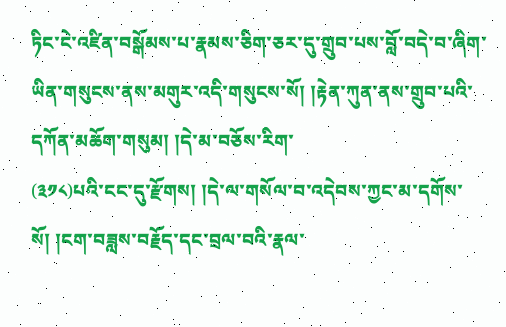ཏིང་ངེ་འཛིན་བསྒོམས་པ་རྣམས་ཅིག་ཅར་དུ་གྲུབ་པས་བློ་བདེ་བ་ཞིག་ཡིན་གསུངས་ནས་མགུར་འདི་གསུངས་སོ། །རྟེན་ཀུན་ནས་གྲུབ་པའི་དཀོན་མཆོག་གསུམ། །དེ་མ་བཅོས་རིག་
(༣༡༨)པའི་ངང་དུ་རྫོགས། །དེ་ལ་གསོལ་བ་འདེབས་ཀྱང་མ་དགོས་སོ། །ངག་བཟླས་བརྗོད་དང་བྲལ་བའི་རྣལ་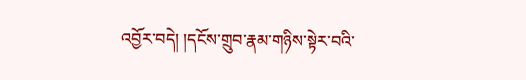འབྱོར་བདེ། །དངོས་གྲུབ་རྣམ་གཉིས་སྟེར་བའི་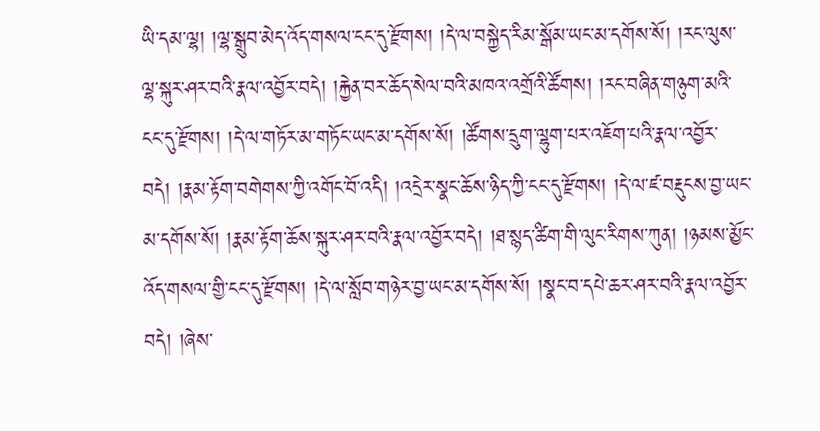ཡི་དམ་ལྷ། །ལྷ་སྒྲུབ་མེད་འོད་གསལ་ངང་དུ་རྫོགས། །དེ་ལ་བསྐྱེད་རིམ་སྒོམ་ཡང་མ་དགོས་སོ། །རང་ལུས་ལྷ་སྐུར་ཤར་བའི་རྣལ་འབྱོར་བདེ། །རྐྱེན་བར་ཆོད་སེལ་བའི་མཁའ་འགྲོའི་ཚོགས། །རང་བཞིན་གཉུག་མའི་ངང་དུ་རྫོགས། །དེ་ལ་གཏོར་མ་གཏོང་ཡང་མ་དགོས་སོ། །ཚོགས་དྲུག་ལྷུག་པར་འཇོག་པའི་རྣལ་འབྱོར་བདེ། །རྣམ་རྟོག་བགེགས་ཀྱི་འགོང་བོ་འདི། །འདྲེར་སྣང་ཆོས་ཉིད་ཀྱི་ངང་དུ་རྫོགས། །དེ་ལ་ཛ་བརྡུངས་བྱ་ཡང་མ་དགོས་སོ། །རྣམ་རྟོག་ཆོས་སྐུར་ཤར་བའི་རྣལ་འབྱོར་བདེ། །ཐ་སྙད་ཚིག་གི་ལུང་རིགས་ཀུན། །ཉམས་མྱོང་འོད་གསལ་གྱི་ངང་དུ་རྫོགས། །དེ་ལ་སློབ་གཉེར་བྱ་ཡང་མ་དགོས་སོ། །སྣང་བ་དཔེ་ཆར་ཤར་བའི་རྣལ་འབྱོར་བདེ། །ཞེས་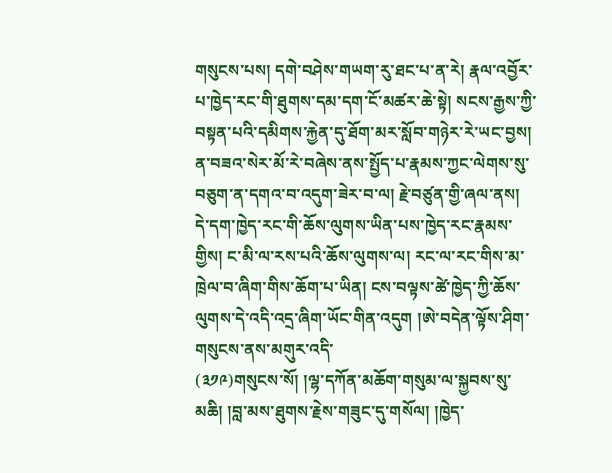གསུངས་པས། དགེ་བཤེས་གཡག་རུ་ཐང་པ་ན་རེ། རྣལ་འབྱོར་པ་ཁྱེད་རང་གི་ཐུགས་དམ་དག་ངོ་མཚར་ཆེ་སྟེ། སངས་རྒྱས་ཀྱི་བསྟན་པའི་དམིགས་རྐྱེན་དུ་ཐོག་མར་སློབ་གཉེར་རེ་ཡང་བྱས། ན་བཟའ་སེར་མོ་རེ་བཞེས་ནས་སྤྱོད་པ་རྣམས་ཀྱང་ལེགས་སུ་བཅུག་ན་དགའ་བ་འདུག་ཟེར་བ་ལ། རྗེ་བཙུན་གྱི་ཞལ་ནས། དེ་དག་ཁྱེད་རང་གི་ཆོས་ལུགས་ཡིན་པས་ཁྱེད་རང་རྣམས་གྱིས། ང་མི་ལ་རས་པའི་ཆོས་ལུགས་ལ། རང་ལ་རང་གིས་མ་ཁྲེལ་བ་ཞིག་གིས་ཆོག་པ་ཡིན། ངས་བལྟས་ཚེ་ཁྱེད་ཀྱི་ཆོས་ལུགས་དེ་འདི་འདྲ་ཞིག་ཡོང་གིན་འདུག །ཨེ་བདེན་ལྟོས་ཤིག་གསུངས་ནས་མགུར་འདི་
(༣༡༩)གསུངས་སོ། །ལྷ་དཀོན་མཆོག་གསུམ་ལ་སྐྱབས་སུ་མཆི། །བླ་མས་ཐུགས་རྗེས་གཟུང་དུ་གསོལ། །ཁྱེད་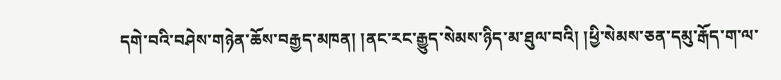དགེ་བའི་བཤེས་གཉེན་ཆོས་བརྒྱད་མཁན། །ནང་རང་རྒྱུད་སེམས་ཉིད་མ་ཐུལ་བའི། །ཕྱི་སེམས་ཅན་དམུ་རྒོད་ག་ལ་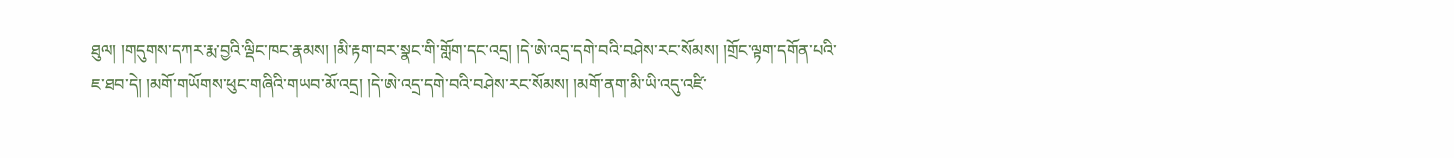ཐུལ། །གདུགས་དཀར་རྨ་བྱའི་ལྡིང་ཁང་རྣམས། །མི་རྟག་བར་སྣང་གི་གློག་དང་འདྲ། །དེ་ཨེ་འདྲ་དགེ་བའི་བཤེས་རང་སོམས། །གྲོང་ལྟག་དགོན་པའི་ཇ་ཐབ་དེ། །མགོ་གཡོགས་ཕུང་གཞིའི་གཡབ་མོ་འདྲ། །དེ་ཨེ་འདྲ་དགེ་བའི་བཤེས་རང་སོམས། །མགོ་ནག་མི་ཡི་འདུ་འཛི་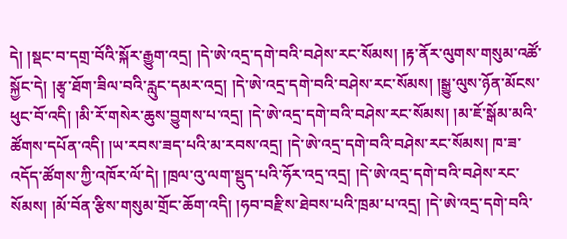དེ། །སྡང་བ་དགྲ་བོའི་སྐོར་རྒྱུག་འདྲ། །དེ་ཨེ་འདྲ་དགེ་བའི་བཤེས་རང་སོམས། །རྟ་ནོར་ལུགས་གསུམ་འཚོ་སྐྱོང་དེ། །རྩྭ་ཐོག་ཟིལ་བའི་རླུང་དམར་འདྲ། །དེ་ཨེ་འདྲ་དགེ་བའི་བཤེས་རང་སོམས། །སྒྱུ་ལུས་ཉོན་མོངས་ཕུང་བོ་འདི། །མི་རོ་གསེར་ཆུས་བྱུགས་པ་འདྲ། །དེ་ཨེ་འདྲ་དགེ་བའི་བཤེས་རང་སོམས། །མ་ཇོ་སྒོམ་མའི་ཚོགས་དཔོན་འདི། །ཡ་རབས་ཟད་པའི་མ་རབས་འདྲ། །དེ་ཨེ་འདྲ་དགེ་བའི་བཤེས་རང་སོམས། ཁ་ཟ་འདོད་ཚོགས་ཀྱི་འཁོར་ལོ་དེ། །ཁྲལ་འུ་ལག་སྡུད་པའི་ཧོར་འདྲ་འདྲ། །དེ་ཨེ་འདྲ་དགེ་བའི་བཤེས་རང་སོམས། །མོ་བོན་རྩིས་གསུམ་གྲོང་ཆོག་འདི། །ཧབ་བརྫིས་ཐེབས་པའི་ཁྲམ་པ་འདྲ། །དེ་ཨེ་འདྲ་དགེ་བའི་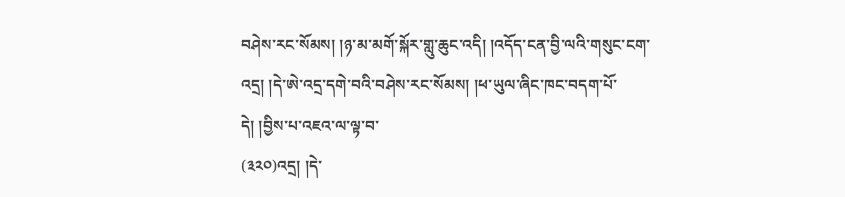བཤེས་རང་སོམས། །ཉ་མ་མགོ་སྐོར་གླུ་ཆུང་འདི། །འདོད་ངན་བྱི་ལའི་གསུང་ངག་འདྲ། །དེ་ཨེ་འདྲ་དགེ་བའི་བཤེས་རང་སོམས། །ཕ་ཡུལ་ཞིང་ཁང་བདག་པོ་དེ། །བྱིས་པ་འཇའ་ལ་ལྟ་བ་
(༣༢༠)འདྲ། །དེ་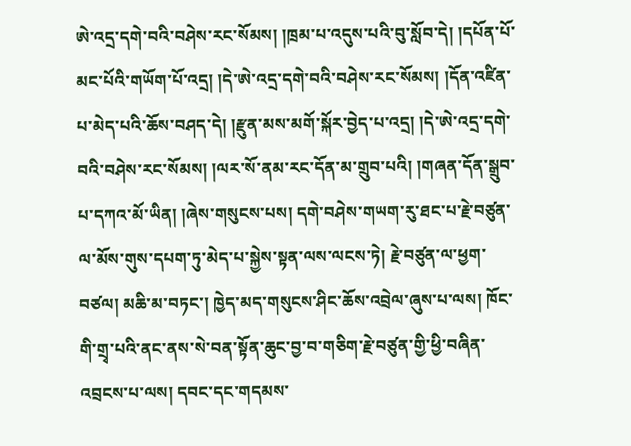ཨེ་འདྲ་དགེ་བའི་བཤེས་རང་སོམས། །ཁྲམ་པ་འདུས་པའི་བུ་སློབ་དེ། །དཔོན་པོ་མང་པོའི་གཡོག་པོ་འདྲ། །དེ་ཨེ་འདྲ་དགེ་བའི་བཤེས་རང་སོམས། །དོན་འཛིན་པ་མེད་པའི་ཆོས་བཤད་དེ། །རྫུན་མས་མགོ་སྐོར་བྱེད་པ་འདྲ། །དེ་ཨེ་འདྲ་དགེ་བའི་བཤེས་རང་སོམས། །ལར་སོ་ནམ་རང་དོན་མ་གྲུབ་པའི། །གཞན་དོན་སྒྲུབ་པ་དཀའ་མོ་ཡིན། །ཞེས་གསུངས་པས། དགེ་བཤེས་གཡག་རུ་ཐང་པ་རྗེ་བཙུན་ལ་མོས་གུས་དཔག་ཏུ་མེད་པ་སྐྱེས་སྟན་ལས་ལངས་ཏེ། རྗེ་བཙུན་ལ་ཕྱག་བཙལ། མཆི་མ་བཏང་། ཁྱེད་མད་གསུངས་ཤིང་ཆོས་འབྲེལ་ཞུས་པ་ལས། ཁོང་གི་གྲྭ་པའི་ནང་ནས་སེ་བན་སྟོན་ཆུང་བྱ་བ་གཅིག་རྗེ་བཙུན་གྱི་ཕྱི་བཞིན་འབྲངས་པ་ལས། དབང་དང་གདམས་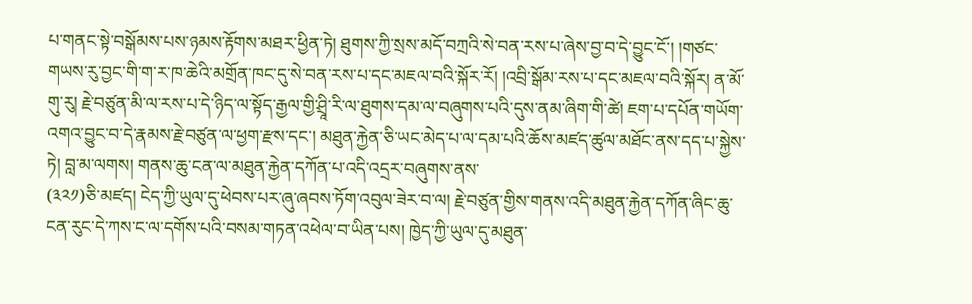པ་གནང་སྟེ་བསྒོམས་པས་ཉམས་རྟོགས་མཐར་ཕྱིན་ཏེ། ཐུགས་ཀྱི་སྲས་མདོ་བཀྲའི་སེ་བན་རས་པ་ཞེས་བྱ་བ་དེ་བྱུང་ངོ་། །གཙང་གཡས་རུ་བྱང་གི་ག་ར་ཁ་ཆེའི་མགྲོན་ཁང་དུ་སེ་བན་རས་པ་དང་མཇལ་བའི་སྐོར་རོ། །འབྲི་སྒོམ་རས་པ་དང་མཇལ་བའི་སྐོར། ན་མོ་གུ་རུ། རྗེ་བཙུན་མི་ལ་རས་པ་དེ་ཉིད་ལ་སྟོད་རྒྱལ་གྱི་ཤྲཱི་རི་ལ་ཐུགས་དམ་ལ་བཞུགས་པའི་དུས་ནམ་ཞིག་གི་ཚེ། ཇག་པ་དཔོན་གཡོག་འགའ་བྱུང་བ་དེ་རྣམས་རྗེ་བཙུན་ལ་ཕྱག་རྫས་དང་། མཐུན་རྐྱེན་ཅི་ཡང་མེད་པ་ལ་དམ་པའི་ཆོས་མཛད་ཚུལ་མཐོང་ནས་དད་པ་སྐྱེས་ཏེ། བླ་མ་ལགས། གནས་ཆུ་ངན་ལ་མཐུན་རྐྱེན་དཀོན་པ་འདི་འདྲར་བཞུགས་ནས་
(༣༢༡)ཅི་མཛད། ངེད་ཀྱི་ཡུལ་དུ་ཕེབས་པར་ཞུ་ཞབས་ཏོག་འབུལ་ཟེར་བ་ལ། རྗེ་བཙུན་གྱིས་གནས་འདི་མཐུན་རྐྱེན་དཀོན་ཞིང་ཆུ་ངན་རུང་དེ་ཀས་ང་ལ་དགོས་པའི་བསམ་གཏན་འཕེལ་བ་ཡིན་པས། ཁྱེད་ཀྱི་ཡུལ་དུ་མཐུན་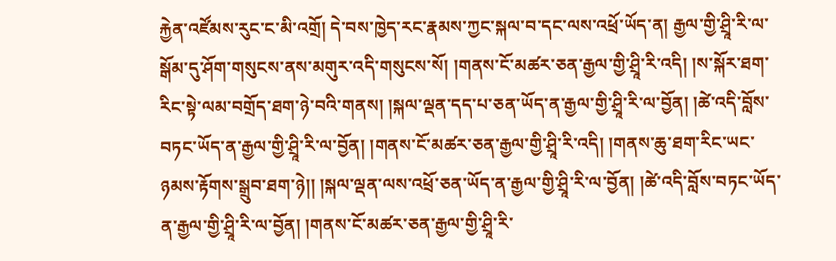རྐྱེན་འཛོམས་རུང་ང་མི་འགྲོ། དེ་བས་ཁྱེད་རང་རྣམས་ཀྱང་སྐལ་བ་དང་ལས་འཕྲོ་ཡོད་ན། རྒྱལ་གྱི་ཤྲཱི་རི་ལ་སྒོམ་དུ་ཤོག་གསུངས་ནས་མགུར་འདི་གསུངས་སོ། །གནས་ངོ་མཚར་ཅན་རྒྱལ་གྱི་ཤྲཱི་རི་འདི། །ས་སྐོར་ཐག་རིང་སྟེ་ལམ་བགྲོད་ཐག་ཉེ་བའི་གནས། །སྐལ་ལྡན་དད་པ་ཅན་ཡོད་ན་རྒྱལ་གྱི་ཤྲཱི་རི་ལ་བྱོན། །ཚེ་འདི་བློས་བཏང་ཡོད་ན་རྒྱལ་གྱི་ཤྲཱི་རི་ལ་བྱོན། །གནས་ངོ་མཚར་ཅན་རྒྱལ་གྱི་ཤྲཱི་རི་འདི། །གནས་ཆུ་ཐག་རིང་ཡང་ཉམས་རྟོགས་སྒྲུབ་ཐག་ཉེ།། །སྐལ་ལྡན་ལས་འཕྲོ་ཅན་ཡོད་ན་རྒྱལ་གྱི་ཤྲཱི་རི་ལ་བྱོན། །ཚེ་འདི་བློས་བཏང་ཡོད་ན་རྒྱལ་གྱི་ཤྲཱི་རི་ལ་བྱོན། །གནས་ངོ་མཚར་ཅན་རྒྱལ་གྱི་ཤྲཱི་རི་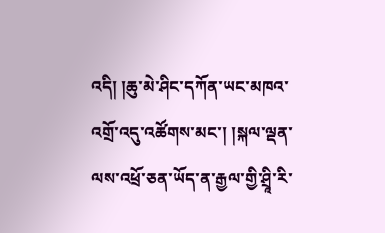འདི། །ཆུ་མེ་ཤིང་དཀོན་ཡང་མཁའ་འགྲོ་འདུ་འཚོགས་མང་། །སྐལ་ལྡན་ལས་འཕྲོ་ཅན་ཡོད་ན་རྒྱལ་གྱི་ཤྲཱི་རི་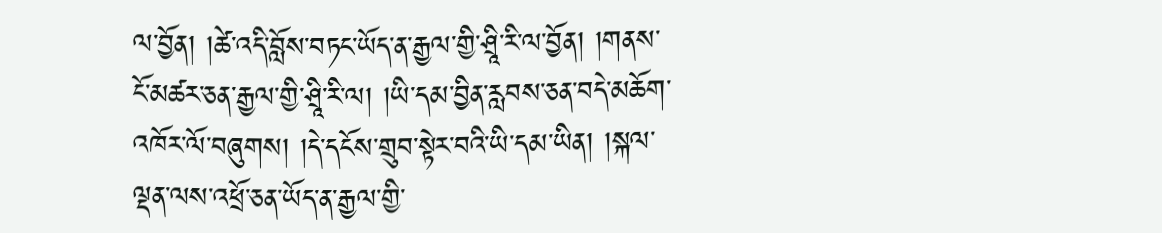ལ་བྱོན། །ཚེ་འདི་བློས་བཏང་ཡོད་ན་རྒྱལ་གྱི་ཤྲཱི་རི་ལ་བྱོན། །གནས་ངོ་མཚར་ཅན་རྒྱལ་གྱི་ཤྲཱི་རི་ལ། །ཡི་དམ་བྱིན་རླབས་ཅན་བདེ་མཆོག་འཁོར་ལོ་བཞུགས། །དེ་དངོས་གྲུབ་སྟེར་བའི་ཡི་དམ་ཡིན། །སྐལ་ལྡན་ལས་འཕྲོ་ཅན་ཡོད་ན་རྒྱལ་གྱི་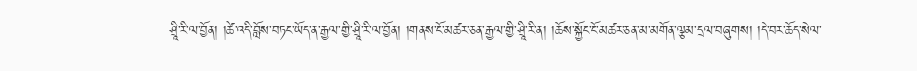ཤྲཱི་རི་ལ་བྱོན། །ཚེ་འདི་བློས་བཏང་ཡོད་ན་རྒྱལ་གྱི་ཤྲཱི་རི་ལ་བྱོན། །གནས་ངོ་མཚར་ཅན་རྒྱལ་གྱི་ཤྲཱི་རི་ན། །ཆོས་སྐྱོང་ངོ་མཚར་ཅན་མ་མགོན་ལྕམ་དྲལ་བཞུགས། །དེ་བར་ཆོད་སེལ་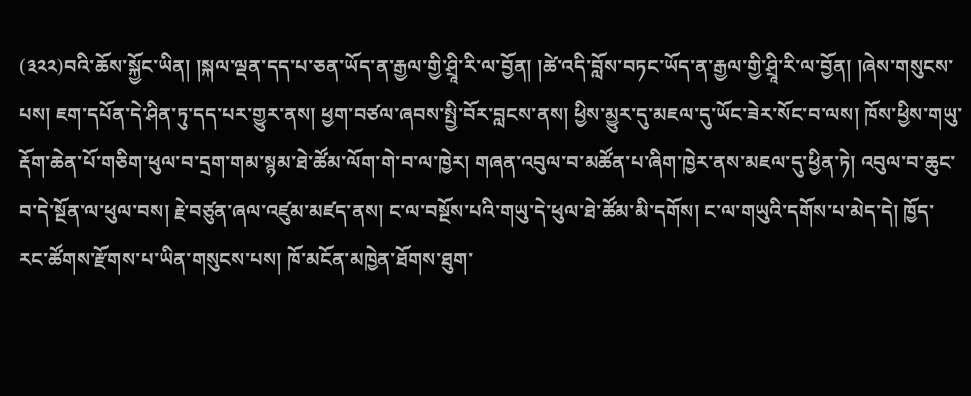(༣༢༢)བའི་ཆོས་སྐྱོང་ཡིན། །སྐལ་ལྡན་དད་པ་ཅན་ཡོད་ན་རྒྱལ་གྱི་ཤྲཱི་རི་ལ་བྱོན། །ཚེ་འདི་བློས་བཏང་ཡོད་ན་རྒྱལ་གྱི་ཤྲཱི་རི་ལ་བྱོན། །ཞེས་གསུངས་པས། ཇག་དཔོན་དེ་ཤིན་ཏུ་དད་པར་གྱུར་ནས། ཕྱག་བཙལ་ཞབས་སྤྱི་བོར་བླངས་ནས། ཕྱིས་མྱུར་དུ་མཇལ་དུ་ཡོང་ཟེར་སོང་བ་ལས། ཁོས་ཕྱིས་གཡུ་རྡོག་ཆེན་པོ་གཅིག་ཕུལ་བ་དྲག་གམ་སྙམ་ཐེ་ཚོམ་ལོག་གེ་བ་ལ་ཁྱེར། གཞན་འབུལ་བ་མཚོན་པ་ཞིག་ཁྱེར་ནས་མཇལ་དུ་ཕྱིན་ཏེ། འབུལ་བ་ཆུང་བ་དེ་སྔོན་ལ་ཕུལ་བས། རྗེ་བཙུན་ཞལ་འཛུམ་མཛད་ནས། ང་ལ་བསྔོས་པའི་གཡུ་དེ་ཕུལ་ཐེ་ཚོམ་མི་དགོས། ང་ལ་གཡུའི་དགོས་པ་མེད་དེ། ཁྱོད་རང་ཚོགས་རྫོགས་པ་ཡིན་གསུངས་པས། ཁོ་མངོན་མཁྱེན་ཐོགས་ཐུག་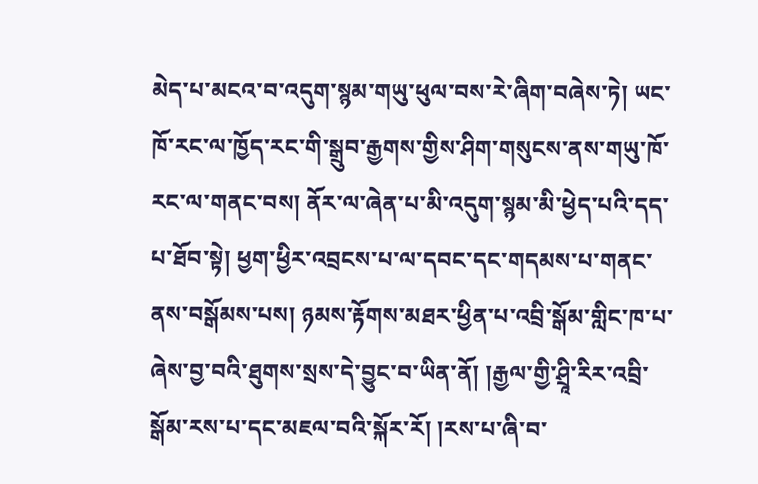མེད་པ་མངའ་བ་འདུག་སྙམ་གཡུ་ཕུལ་བས་རེ་ཞིག་བཞེས་ཏེ། ཡང་ཁོ་རང་ལ་ཁྱོད་རང་གི་སྒྲུབ་རྒྱགས་གྱིས་ཤིག་གསུངས་ནས་གཡུ་ཁོ་རང་ལ་གནང་བས། ནོར་ལ་ཞེན་པ་མི་འདུག་སྙམ་མི་ཕྱེད་པའི་དད་པ་ཐོབ་སྟེ། ཕྱག་ཕྱིར་འབྲངས་པ་ལ་དབང་དང་གདམས་པ་གནང་ནས་བསྒོམས་པས། ཉམས་རྟོགས་མཐར་ཕྱིན་པ་འབྲི་སྒོམ་གླིང་ཁ་པ་ཞེས་བྱ་བའི་ཐུགས་སྲས་དེ་བྱུང་བ་ཡིན་ནོ། །རྒྱལ་གྱི་ཤྲཱི་རིར་འབྲི་སྒོམ་རས་པ་དང་མཇལ་བའི་སྐོར་རོ། །རས་པ་ཞི་བ་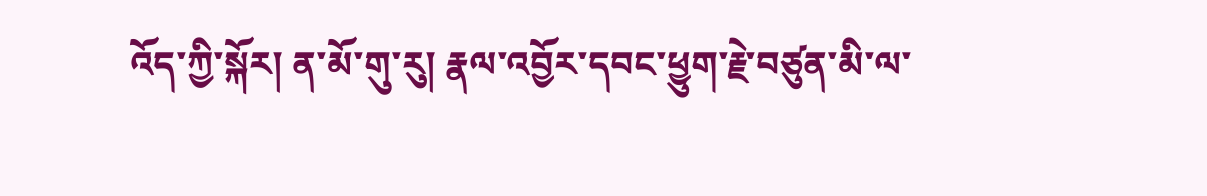འོད་ཀྱི་སྐོར། ན་མོ་གུ་རུ། རྣལ་འབྱོར་དབང་ཕྱུག་རྗེ་བཙུན་མི་ལ་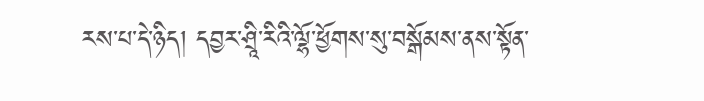རས་པ་དེ་ཉིད། དབྱར་ཤྲཱི་རིའི་ལྷོ་ཕྱོགས་སུ་བསྒོམས་ནས་སྟོན་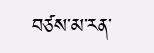བཙས་མ་རན་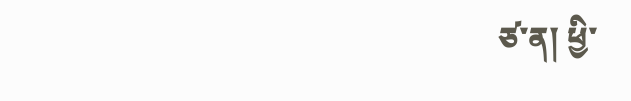ཙ་ན། ཕྱི་